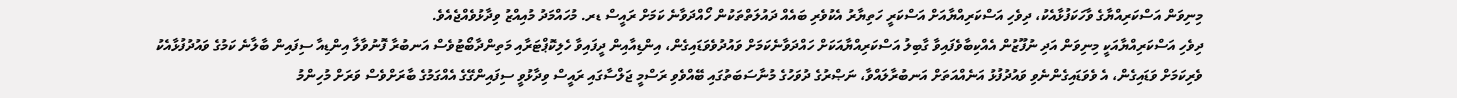މިނިވަން އަސްކަރިއްޔާގެ ވާހަކަފުޅާއެކު، ދިވެހި އަސްކަރިއްޔާއަށް އަސްކަރީ ހަތިޔާރު އެކުވެރި ބައެއް ދައުލަތްތަކުން ހޯއްދަވާނެ ކަމަށް ރައީސް ޑރ. މުހައްމަދު މުއިއްޒު ވިދާޅުވެއްޖެއެވެ.
ދިވެހި އަސްކަރިއްޔާއަކީ މިނިވަން އަދި ނުފޫޒުން އެއްކިބާވެފައިވާ ގާބިލު އަސްކަރިއްޔާއަކަށް ހައްދަވާނެކަމަށް ވައުދުވެވަޑައިގެން، އިންޑިއާއިން ދީފައިވާ ހެލިކޮޕްޓަރާއި މަތިންދާބޯޓުވެސް އަނބުރާ ފޮނުވާލާ އިންޑިއާ ސިފައިން ބާލާނެ ކަމުގެ ވައުދުފުޅާއެކު ވެރިކަމަށް ވަޑައިގެން، އެ ވެވަޑައިގެންނެވި ވައުދުފުޅު އަނެއްއަތަށް އަނބުރާލައްވާ، ނަޞްރުގެ ދުވަހުގެ މުނާސަބަތުގައި ބޭއްވެވި ރަސްމީ ޖަލްސާގައި ރައީސް ވިދާޅުވީ ސިފައިންގޭގެ އެއްގަމުގެ ބާރަށްވެސް ވަރަށް މުހިންމު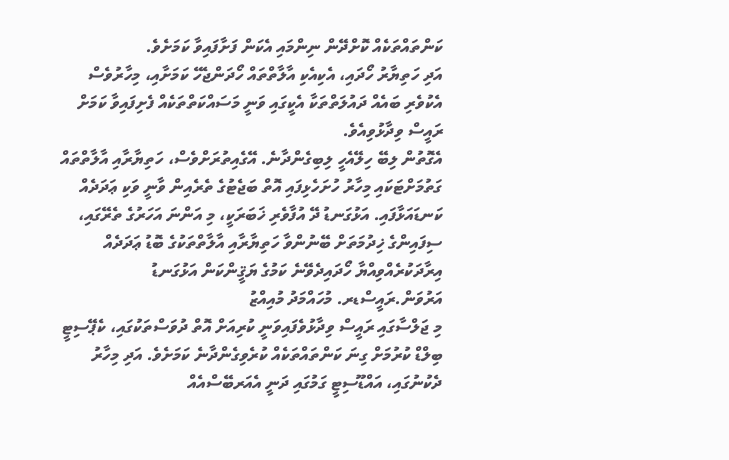ކަންތައްތަކެއް ކޮށްދޭން ނިންމައި އެކަން ފަށާފައިވާ ކަމަށެވެ.
އަދި ހަތިޔާރު ހޯދައި، އެކިއެކި އާލާތްތައް ހޯދަންޖެހޭ ކަމަށާއި، މިހާރުވެސް އެކުވެރި ބައެއް ދައުލަތްތަކާ އެކީގައި ވަނީ މަސައްކަތްތަކެއް ފެށިފައިވާ ކަމަށް ރައީސް ވިދާޅުވިއެވެ.
އެގޮތުން ލިބޭ ހިލޭއެހީ ލިބިގެންދާނެ. އޭގެއިތުރަށްވެސް، ހަތިޔާރާއި އާލާތްތައް ގަތުމަށްޓަކައި މިހާރު ހުށަހެޅިފައި އޮތް ބަޖެޓުގެ ތެރެއިން ވާނީ ވަކި ޢަދަދެއް ކަނޑައަޅާފައި. އަޅުގަނޑު ދޭ އުފާވެރި ޚަބަރަކީ، މި އަންނަ އަހަރުގެ ތެރޭގައި، ސިފައިންގެ ޚިދުމަތަށް ބޭނުންވާ ހަތިޔާރާއި އާލާތްތަކުގެ ބޮޑު ޢަދަދެއް އިރާދަކުރެއްވިއްޔާ ހޯދައިދެވޭނެ ކަމުގެ ޔަޤީންކަން އަޅުގަނޑު އަރުވަން.ރައީސްޑރ. މުހައްމަދު މުއިއްޒު
މި ޖަލްސާގައި ރައީސް ވިދާޅުވެފައިވަނީ ކުރިއަށް އޮތް ދުވަސްތަކުގައި، ކެޕޭސިޓީ ބިލްޑް ކުރުމަށް ގިނަ ކަންތައްތަކެއް ކުރެވިގެންދާނެ ކަމަށެވެ. އަދި މިހާރު ދެކުނުގައި، އައްޑޫސިޓީ ގަމުގައި ދަނީ އެއަރބޭސްއެއް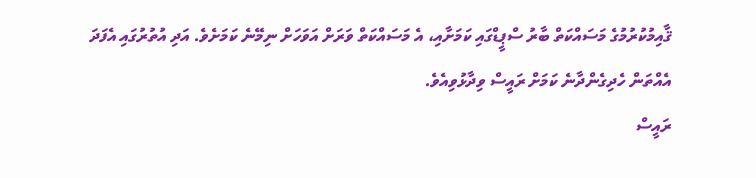ޤާއިމުކުރުމުގެ މަސައްކަތް ބާރު ސްޕީޑްގައި ކަމަށާއި، އެ މަސައްކަތް ވަރަށް އަވަހަށް ނިމޭނެ ކަމަށެވެ. އަދި އުތުރުގައި އެފަދަ އެއްތަން ހެދިގެންދާނެ ކަމަށް ރައީސް ވިދާޅުވިއެވެ.
ރައީސް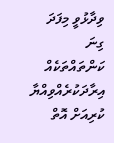ވިދާޅުވީ މިފަދަ ގިނަ ކަންތައްތަކެއް އިރާދަކުރެއްވިއްޔާ ކުރިއަށް އޮތް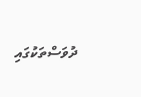ދުވަސްތަކުގައި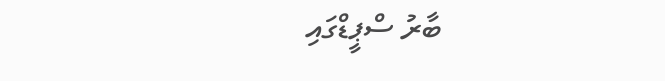ބާރު ސްޕީޑްގައި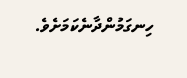ހިނގަމުންދާނެކަމަށެވެ.